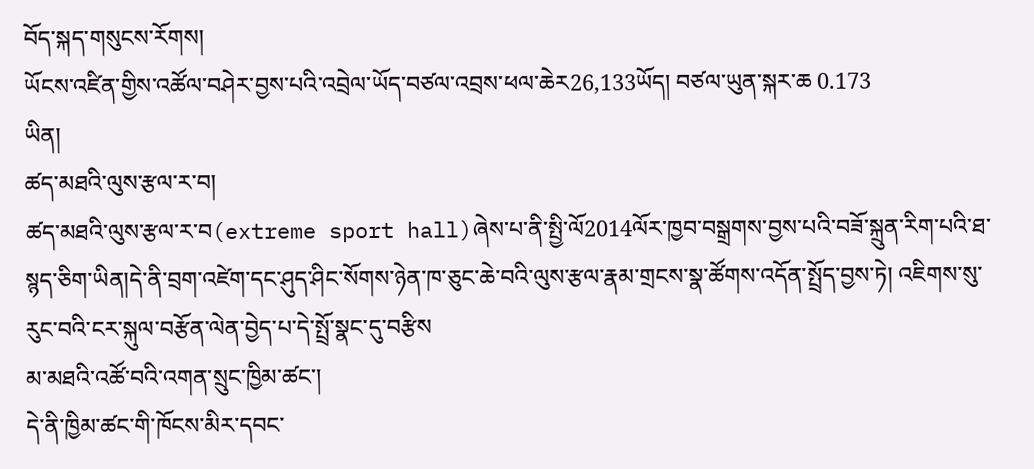བོད་སྐད་གསུངས་རོགས།
ཡོངས་འཛིན་གྱིས་འཚོལ་བཤེར་བྱས་པའི་འབྲེལ་ཡོད་བཙལ་འབྲས་ཕལ་ཆེར26,133ཡོད། བཙལ་ཡུན་སྐར་ཆ 0.173
ཡིན།
ཚད་མཐའི་ལུས་རྩལ་ར་བ།
ཚད་མཐའི་ལུས་རྩལ་ར་བ(extreme sport hall)ཞེས་པ་ནི་སྤྱི་ལོ2014ལོར་ཁྱབ་བསྒྲགས་བྱས་པའི་བཟོ་སྐྲུན་རིག་པའི་ཐ་སྙད་ཅིག་ཡིན།དེ་ནི་བྲག་འཛེག་དང་ཤུད་ཤིང་སོགས་ཉེན་ཁ་ཅུང་ཆེ་བའི་ལུས་རྩལ་རྣམ་གྲངས་སྣ་ཚོགས་འདོན་སྤྲོད་བྱས་ཏེ། འཇིགས་སུ་རུང་བའི་ངར་སྐུལ་བརྩོན་ལེན་བྱེད་པ་དེ་སྤྲོ་སྣང་དུ་བརྩིས
མ་མཐའི་འཚོ་བའི་འགན་སྲུང་ཁྱིམ་ཚང་།
དེ་ནི་ཁྱིམ་ཚང་གི་ཁོངས་མིར་དབང་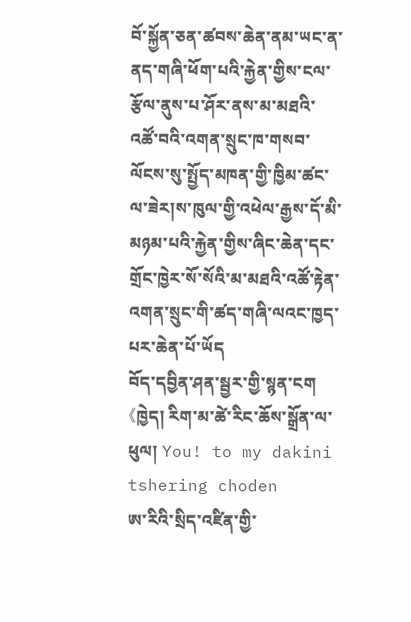བོ་སྐྱོན་ཅན་ཚབས་ཆེན་ནམ་ཡང་ན་ནད་གཞི་ཕོག་པའི་རྐྱེན་གྱིས་ངལ་རྩོལ་ནུས་པ་ཤོར་ནས་མ་མཐའི་འཚོ་བའི་འགན་སྲུང་ཁ་གསབ་ལོངས་སུ་སྤྱོད་མཁན་གྱི་ཁྱིམ་ཚང་ལ་ཟེར།ས་ཁུལ་གྱི་འཕེལ་རྒྱས་དོ་མི་མཉམ་པའི་རྐྱེན་གྱིས་ཞིང་ཆེན་དང་གྲོང་ཁྱེར་སོ་སོའི་མ་མཐའི་འཚོ་རྟེན་འགན་སྲུང་གི་ཚད་གཞི་ལའང་ཁྱད་པར་ཆེན་པོ་ཡོད
བོད་དབྱིན་ཤན་སྦྱར་གྱི་སྙན་ངག 《ཁྱེད། རིག་མ་ཚེ་རིང་ཆོས་སྒྲོན་ལ་ཕུལ། You! to my dakini tshering choden
ཨ་རིའི་སྲིད་འཛིན་གྱི་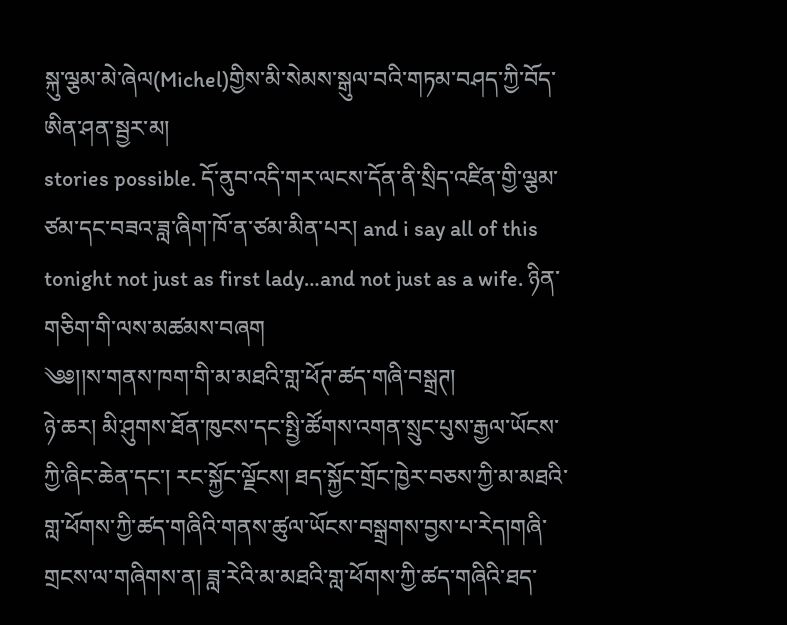སྐུ་ལྕམ་མེ་ཞེལ(Michel)གྱིས་མི་སེམས་སྒུལ་བའི་གཏམ་བཤད་ཀྱི་བོད་ཨིན་ཤན་སྦྱར་མ།
stories possible. དོ་ནུབ་འདི་གར་ལངས་དོན་ནི་སྲིད་འཛིན་གྱི་ལྕམ་ཙམ་དང་བཟའ་ཟླ་ཞིག་ཁོ་ན་ཙམ་མིན་པར། and i say all of this tonight not just as first lady…and not just as a wife. ཉིན་གཅིག་གི་ལས་མཚམས་བཞག
༄༅།།ས་གནས་ཁག་གི་མ་མཐའི་གླ་ཕོཊ་ཚད་གཞི་བསྒྲཊ།
ཉེ་ཆར། མི་ཤུགས་ཐོན་ཁུངས་དང་སྤྱི་ཚོགས་འགན་སྲུང་པུས་རྒྱལ་ཡོངས་ཀྱི་ཞིང་ཆེན་དང་། རང་སྐྱོང་ལྗོངས། ཐད་སྐྱོང་གྲོང་ཁྱེར་བཅས་ཀྱི་མ་མཐའི་གླ་ཕོགས་ཀྱི་ཚད་གཞིའི་གནས་ཚུལ་ཡོངས་བསྒྲགས་བྱས་པ་རེད།གཞི་གྲངས་ལ་གཞིགས་ན། ཟླ་རེའི་མ་མཐའི་གླ་ཕོགས་ཀྱི་ཚད་གཞིའི་ཐད་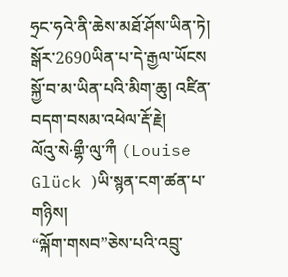ཧྲང་ཧའེ་ནི་ཆེས་མཐོ་ཤོས་ཡིན་ཏེ། སྒོར་2690ཡིན་པ་དེ་རྒྱལ་ཡོངས
སྐྱོ་བ་མ་ཡིན་པའི་མིག་ཆུ། འཛིན་བདག་བསམ་འཕེལ་རྡོ་རྗེ།
ལོའུ་སེ·གྷྀ་ལུ་ཀྀ (Louise Glück )ཡི་སྙན་ངག་ཚན་པ་གཉིས།
“ལྐོག་གསབ”ཅེས་པའི་འབྲུ་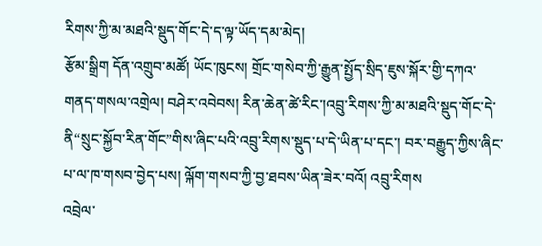རིགས་ཀྱི་མ་མཐའི་སྡུད་གོང་དེ་ད་ལྟ་ཡོད་དམ་མེད།
རྩོམ་སྒྲིག དོན་འགྲུབ་མཚོ། ཡོང་ཁུངས། གྲོང་གསེབ་ཀྱི་རྒྱུན་སྤྱོད་སྲིད་ཇུས་སྐོར་གྱི་དཀའ་གནད་གསལ་འགྲེལ། བཤེར་འབེབས། རིན་ཆེན་ཚེ་རིང་།འབྲུ་རིགས་ཀྱི་མ་མཐའི་སྡུད་གོང་དེ་ནི“སྲུང་སྐྱོབ་རིན་གོང”གིས་ཞིང་པའི་འབྲུ་རིགས་སྡུད་པ་དེ་ཡིན་པ་དང་། བར་བརྒྱུད་ཀྱིས་ཞིང་པ་ལ་ཁ་གསབ་བྱེད་པས། ལྐོག་གསབ་ཀྱི་བྱ་ཐབས་ཡིན་ཟེར་བའོ། འབྲུ་རིགས
འབྲེལ་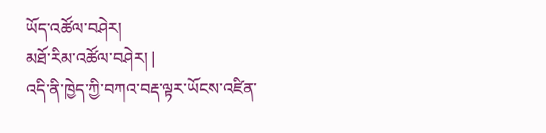ཡོད་འཚོལ་བཤེར།
མཐོ་རིམ་འཚོལ་བཤེར། |
འདི་ནི་ཁྱེད་ཀྱི་བཀའ་བརྡ་ལྟར་ཡོངས་འཛིན་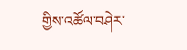གྱིས་འཚོལ་བཤེར་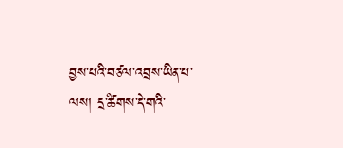བྱས་པའི་བཙལ་འབྲས་ཡིན་པ་ལས། དྲ་ཚིགས་དེ་གའི་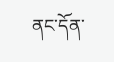ནང་དོན་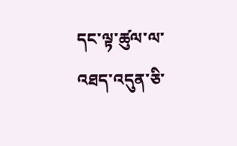དང་ལྟ་ཚུལ་ལ་འཐད་འདུན་ཅི་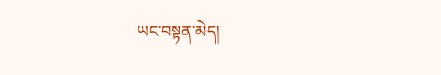ཡང་བསྟན་མེད།